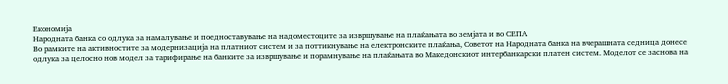Економија
Народната банка со одлука за намалување и поедноставување на надоместоците за извршување на плаќањата во земјата и во СЕПА
Во рамките на активностите за модернизација на платниот систем и за поттикнување на електронските плаќања, Советот на Народната банка на вчерашната седница донесе одлука за целосно нов модел за тарифирање на банките за извршување и порамнување на плаќањата во Македонскиот интербанкарски платен систем. Моделот се заснова на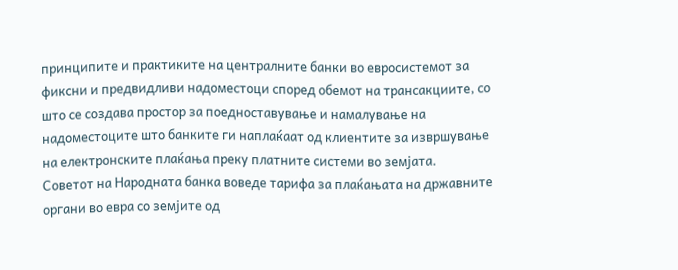принципите и практиките на централните банки во евросистемот за фиксни и предвидливи надоместоци според обемот на трансакциите, со што се создава простор за поедноставување и намалување на надоместоците што банките ги наплаќаат од клиентите за извршување на електронските плаќања преку платните системи во земјата.
Советот на Народната банка воведе тарифа за плаќањата на државните органи во евра со земјите од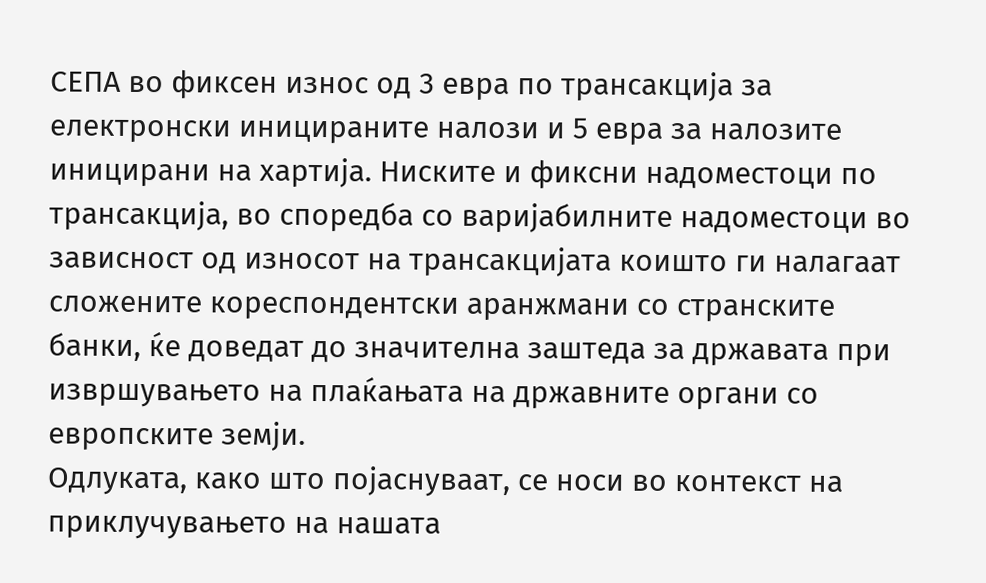СЕПА во фиксен износ од 3 евра по трансакција за електронски иницираните налози и 5 евра за налозите иницирани на хартија. Ниските и фиксни надоместоци по трансакција, во споредба со варијабилните надоместоци во зависност од износот на трансакцијата коишто ги налагаат сложените кореспондентски аранжмани со странските банки, ќе доведат до значителна заштеда за државата при извршувањето на плаќањата на државните органи со европските земји.
Одлуката, како што појаснуваат, се носи во контекст на приклучувањето на нашата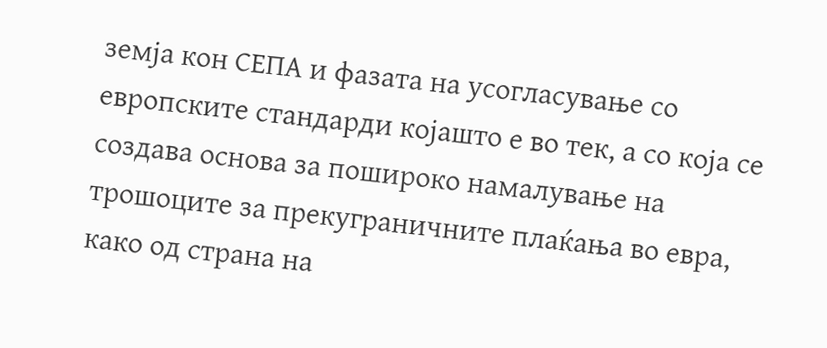земја кон СЕПА и фазата на усогласување со европските стандарди којашто е во тек, а со која се создава основа за пошироко намалување на трошоците за прекуграничните плаќања во евра, како од страна на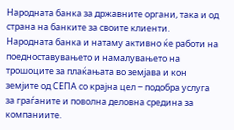Народната банка за државните органи, така и од страна на банките за своите клиенти.
Народната банка и натаму активно ќе работи на поедноставувањето и намалувањето на трошоците за плаќањата во земјава и кон земјите од СЕПА со крајна цел ‒ подобра услуга за граѓаните и поволна деловна средина за компаниите.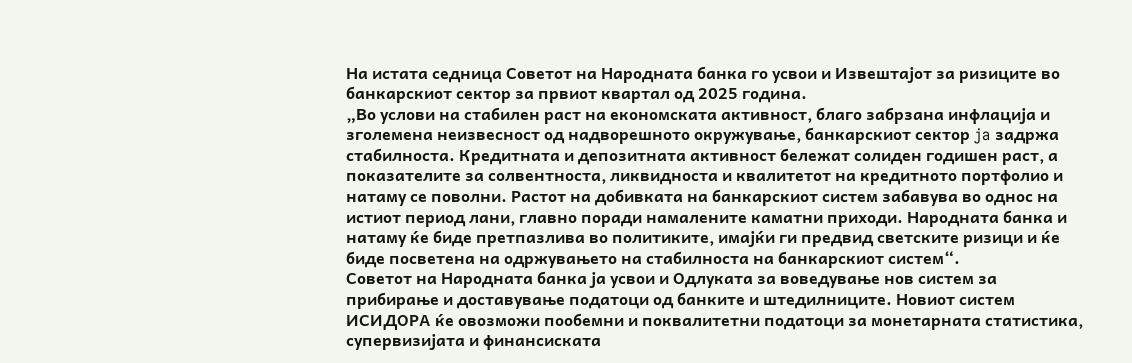На истата седница Советот на Народната банка го усвои и Извештајот за ризиците во банкарскиот сектор за првиот квартал од 2025 година.
„Во услови на стабилен раст на економската активност, благо забрзана инфлација и зголемена неизвесност од надворешното окружување, банкарскиот сектор ja задржа стабилноста. Кредитната и депозитната активност бележат солиден годишен раст, а показателите за солвентноста, ликвидноста и квалитетот на кредитното портфолио и натаму се поволни. Растот на добивката на банкарскиот систем забавува во однос на истиот период лани, главно поради намалените каматни приходи. Народната банка и натаму ќе биде претпазлива во политиките, имајќи ги предвид светските ризици и ќе биде посветена на одржувањето на стабилноста на банкарскиот систем“.
Советот на Народната банка ја усвои и Одлуката за воведување нов систем за прибирање и доставување податоци од банките и штедилниците. Новиот систем ИСИДОРА ќе овозможи пообемни и поквалитетни податоци за монетарната статистика, супервизијата и финансиската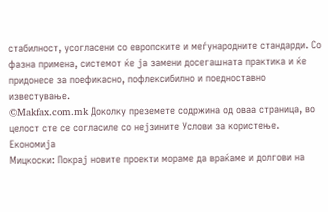стабилност, усогласени со европските и меѓународните стандарди. Со фазна примена, системот ќе ја замени досегашната практика и ќе придонесе за поефикасно, пофлексибилно и поедноставно известување.
©Makfax.com.mk Доколку преземете содржина од оваа страница, во целост сте се согласиле со нејзините Услови за користење.
Економија
Мицкоски: Покрај новите проекти мораме да враќаме и долгови на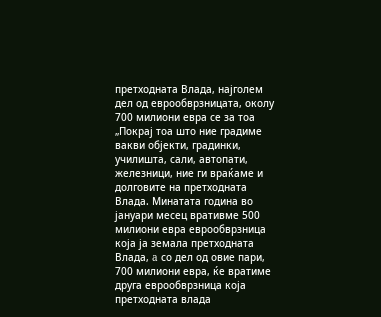претходната Влада, најголем дел од еврообврзницата, околу 700 милиони евра се за тоа
„Покрај тоа што ние градиме вакви објекти, градинки, училишта, сали, автопати, железници, ние ги враќаме и долговите на претходната Влада. Минатата година во јануари месец вративме 500 милиони евра еврообврзница која ја земала претходната Влада, a со дел од овие пари, 700 милиони евра, ќе вратиме друга еврообврзница која претходната влада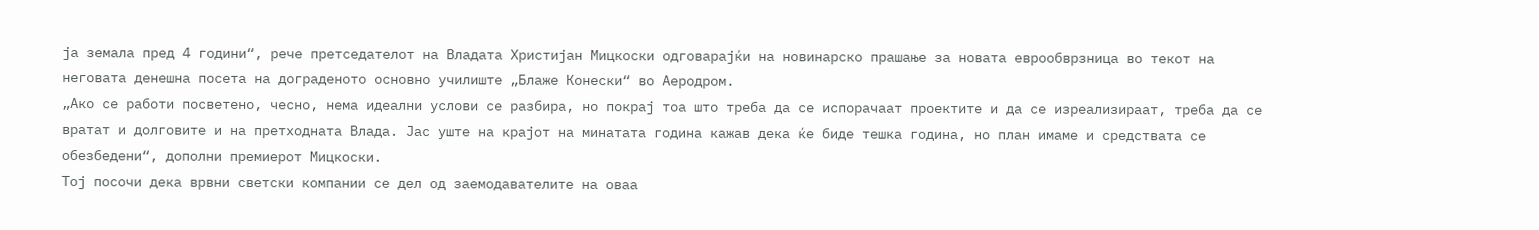ја земала пред 4 години“, рече претседателот на Владата Христијан Мицкоски одговарајќи на новинарско прашање за новата еврообврзница во текот на неговата денешна посета на дограденото основно училиште „Блаже Конески“ во Аеродром.
„Ако се работи посветено, чесно, нема идеални услови се разбира, но покрај тоа што треба да се испорачаат проектите и да се изреализираат, треба да се вратат и долговите и на претходната Влада. Јас уште на крајот на минатата година кажав дека ќе биде тешка година, но план имаме и средствата се обезбедени“, дополни премиерот Мицкоски.
Тој посочи дека врвни светски компании се дел од заемодавателите на оваа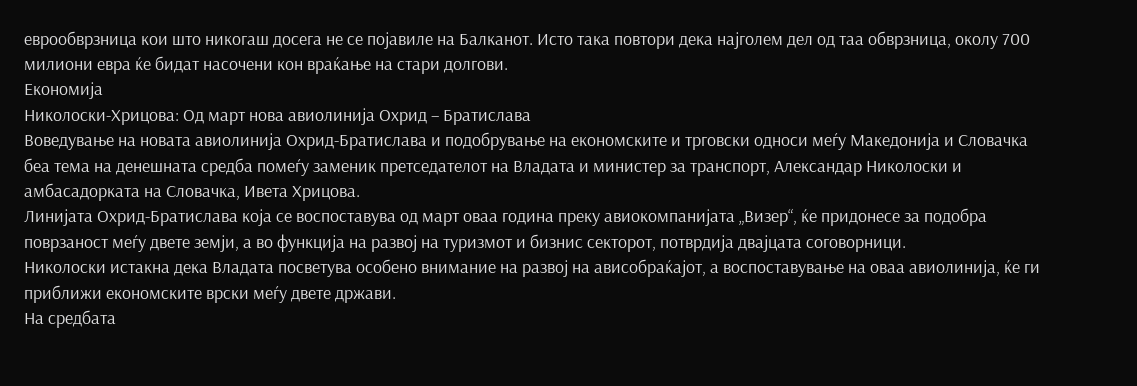еврообврзница кои што никогаш досега не се појавиле на Балканот. Исто така повтори дека најголем дел од таа обврзница, околу 700 милиони евра ќе бидат насочени кон враќање на стари долгови.
Економија
Николоски-Хрицова: Од март нова авиолинија Охрид – Братислава
Воведување на новата авиолинија Охрид-Братислава и подобрување на економските и трговски односи меѓу Македонија и Словачка беа тема на денешната средба помеѓу заменик претседателот на Владата и министер за транспорт, Александар Николоски и амбасадорката на Словачка, Ивета Хрицова.
Линијата Охрид-Братислава која се воспоставува од март оваа година преку авиокомпанијата „Визер“, ќе придонесе за подобра поврзаност меѓу двете земји, а во функција на развој на туризмот и бизнис секторот, потврдија двајцата соговорници.
Николоски истакна дека Владата посветува особено внимание на развој на ависобраќајот, а воспоставување на оваа авиолинија, ќе ги приближи економските врски меѓу двете држави.
На средбата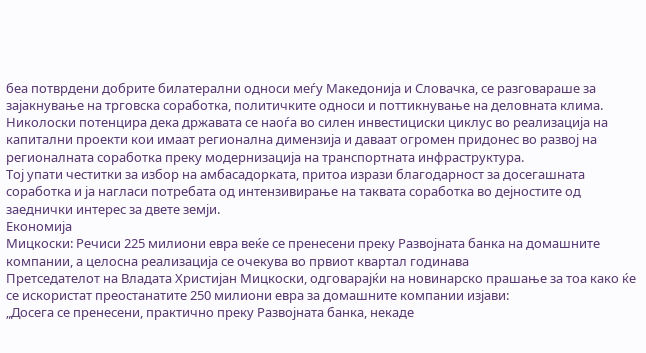беа потврдени добрите билатерални односи меѓу Македонија и Словачка, се разговараше за зајакнување на трговска соработка, политичките односи и поттикнување на деловната клима.
Николоски потенцира дека државата се наоѓа во силен инвестициски циклус во реализација на капитални проекти кои имаат регионална димензија и даваат огромен придонес во развој на регионалната соработка преку модернизација на транспортната инфраструктура.
Тој упати честитки за избор на амбасадорката, притоа изрази благодарност за досегашната соработка и ја нагласи потребата од интензивирање на таквата соработка во дејностите од заеднички интерес за двете земји.
Економија
Мицкоски: Речиси 225 милиони евра веќе се пренесени преку Развојната банка на домашните компании, а целосна реализација се очекува во првиот квартал годинава
Претседателот на Владата Христијан Мицкоски, одговарајќи на новинарско прашање за тоа како ќе се искористат преостанатите 250 милиони евра за домашните компании изјави:
„Досега се пренесени, практично преку Развојната банка, некаде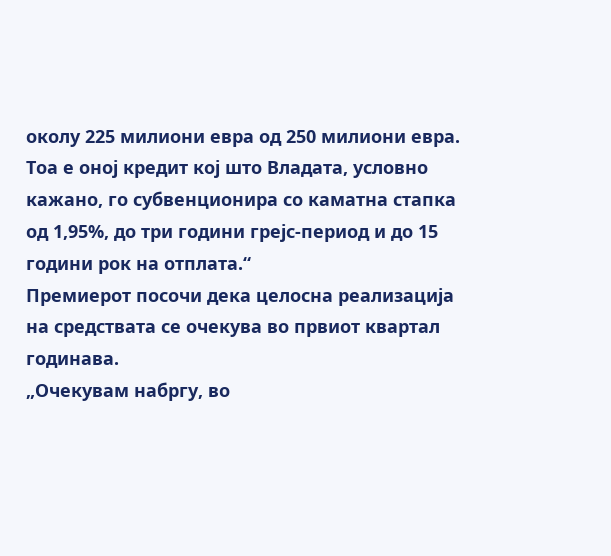околу 225 милиони евра од 250 милиони евра. Тоа е оној кредит кој што Владата, условно кажано, го субвенционира со каматна стапка од 1,95%, до три години грејс-период и до 15 години рок на отплата.“
Премиерот посочи дека целосна реализација на средствата се очекува во првиот квартал годинава.
„Очекувам набргу, во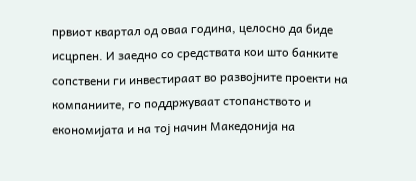првиот квартал од оваа година, целосно да биде исцрпен. И заедно со средствата кои што банките сопствени ги инвестираат во развојните проекти на компаниите, го поддржуваат стопанството и економијата и на тој начин Македонија на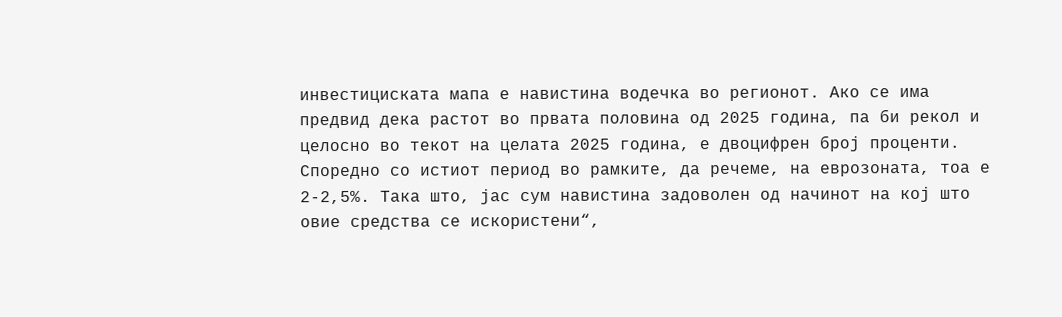инвестициската мапа е навистина водечка во регионот. Ако се има предвид дека растот во првата половина од 2025 година, па би рекол и целосно во текот на целата 2025 година, е двоцифрен број проценти. Споредно со истиот период во рамките, да речеме, на еврозоната, тоа е 2-2,5%. Така што, јас сум навистина задоволен од начинот на кој што овие средства се искористени“,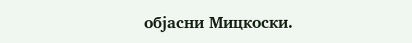објасни Мицкоски.